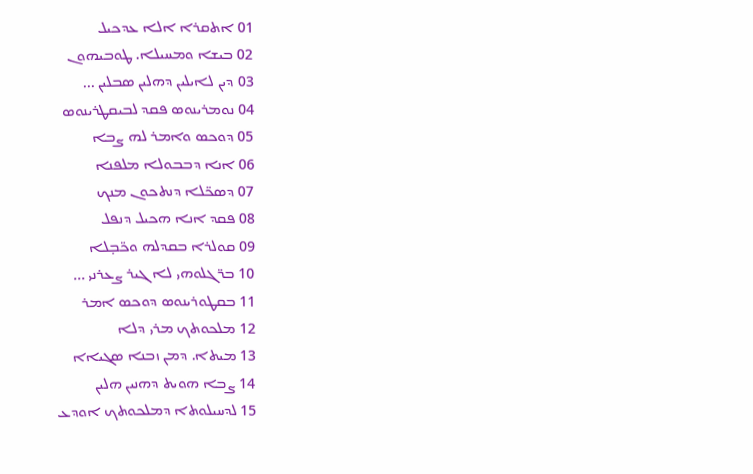01 ܐܬܩܪܐ ܐܠܐ ܥܕܟܝܠ
02 ܒܝܫܐ ܘܡܚܝܠܐ. ܛܘܒܝܗܘܢ
03 ܕܝܢ ܠܐܝܠܝܢ ܕܗܠܝܢ ܣܒܠܝܢ ...
04 ܢܘܡܪܝܢܘܣ ܦܩܕ ܠܒܝܩܛܪܝܢܘܣ
05 ܕܘܟܣ ܘܐܡܪ ܠܗ ܨܒܐ
06 ܐܢܐ ܕܒܒܘܠܐ ܡܠܦܢܐ
07 ܕܣܟ̈ܠܐ ܕܢܬܟܘܢ ܡܢܟ
08 ܦܩܕ ܐܢܐ ܗܟܝܠ ܕܢܦܠ
09 ܩܘܠܪܐ ܒܩܕܠܗ ܘܟ̈ܒ̣ܠܐ
10 ܒܪ̈ܓܠܘܗܝ ܠܐ ܓܝܪ ܨܥܪܢܝ ...
11 ܒܩܛܘܪܝܢܘܣ ܕܘܟܣ ܐܡܪ
12 ܡܠܟܘܬܟ ܡܪܝ ܕܠܐ
13 ܡܝܬܐ. ܕܡܢ ܙܒܢܐ ܣܓܝܐܐ
14 ܨܒܐ ܗܘܝܬ ܕܗܢܝܢ ܗܠܝܢ
15 ܠܕܚܝܠܘܬܐ ܕܡܠܟܘܬܟ ܐܘܕܥ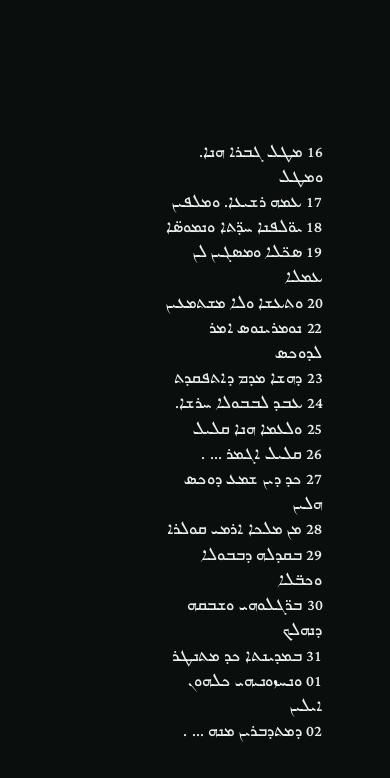16 ܡܛܠ ܓܒܪܐ ܗܢܐ. ܘܡܛܠ
17 ܥܡܗ ܪܫܝܥܐ. ܘܡܠܦܝܢ
18 ܝܘ̈ܠܦܢܐ ܚܕ̈ܬܐ ܘܢܡܘܣ̈ܐ
19 ܣܟ̈ܠܐ ܘܡܣܓܝܢ ܠܢ ܥܡܠܐ
20 ܘܬܥܫܐ ܘܠܐ ܡܫܬܡܥܝܢ
22 ܢܘܡܪܝܢܘܣ ܐܡܪ ܠܕܘܟܣ
23 ܕܗܫܐ ܡܕܡ ܕܐܬܦܩܕܬ
24 ܥܒܕ ܠܒܒܘܠܐ ܚܪܫܐ.
25 ܘܠܥܡܐ ܗܢܐ ܩܠܝܠ
26 ܩܠܝܠ ܐܓܡܪ ... .
27 ܟܕ ܕܝܢ ܫܡܥ ܕܘܟܣ ܗܠܝܢ
28 ܡܢ ܡܠܟܐ ܐܪܡܝ ܩܘܠܪܐ
29 ܒܩܕܠܗ ܕܒܒܘܠܐ ܘܟܒ̈ܠܐ
30 ܒܪ̈ܓܠܘܗܝ ܘܫܒܩܗ ܕܢܗܠܟ
31 ܒܡܕܝܢܬܐ ܟܕ ܡܬܢܛܪ
01 ܘܢܚܙܘܢܝܗܝ ܟܠܗܘܢ ܐܝܠܝܢ
02 ܕܡܬܕܒܪܝܢ ܡܢܗ ... .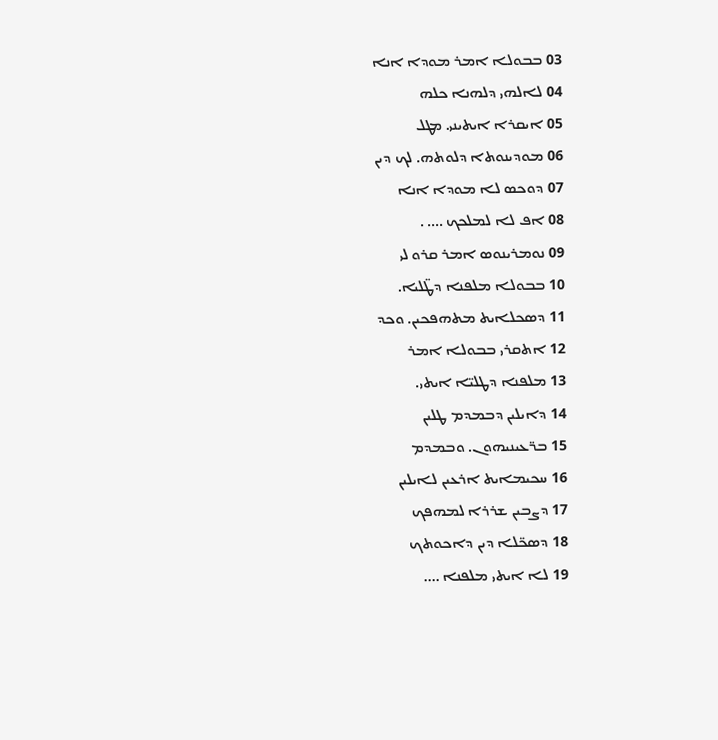03 ܒܒܘܠܐ ܐܡܪ ܡܘܕܐ ܐܢܐ
04 ܠܐܠܗܝ ܕܠܗܢܐ ܟܠܗ
05 ܐܝܩܪܐ ܐܝܬܝܢܝ. ܡܛܠ
06 ܡܘܕܝܢܘܬܐ ܕܠܘܬܗ. ܠܟ ܕܝܢ
07 ܕܘܟܣ ܠܐ ܡܘܕܐ ܐܢܐ
08 ܐܦ ܠܐ ܠܡܠܟܟ .... .
09 ܢܘܡܪܝܢܘܣ ܐܡܪ ܩܪܘ ܠܝ
10 ܒܒܘܠܐ ܡܠܦܢܐ ܕܛ̈ܠܝܐ.
11 ܕܣܟܠܐܝܬ ܡܬܗܦܟܝܢ. ܘܟܕ
12 ܐܬܩܪܝ ܒܒܘܠܐ ܐܡܪ
13 ܡܠܦܢܐ ܕܛܠܝ̈ܐ ܐܝܬܝ.
14 ܕܐܝܠܝܢ ܕܒܡܕܡ ܛܠܝܢ
15 ܒܪ̈ܥܝܢܝܗܘܢ. ܘܒܡܕܡ
16 ܚܟܝܡܐܝܬ ܐܪܥܝܢ ܠܐܝܠܝܢ
17 ܕܨܒܝܢ ܫܪܪܐ ܠܡܗܦܟ
18 ܕܣܟ̈ܠܐ ܕܝܢ ܕܐܟܘܬܟ
19 ܠܐ ܐܝܬܝ ܡܠܦܢܐ ....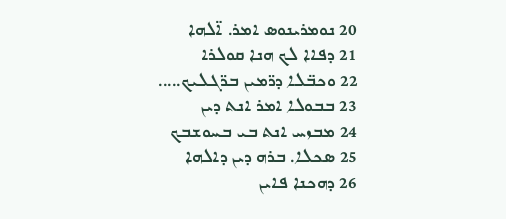20 ܢܘܡܪܝܢܘܣ ܐܡܪ. ܐ̈ܠܗܐ
21 ܕܦܐܐ ܠܟ ܗܢܐ ܩܘܠܪܐ
22 ܘܟܒ̈ܠܐ ܕܪ̈ܡܝܢ ܒܪ̈ܓܠܝܟ.....
23 ܒܒܘܠܐ ܐܡܪ ܐܢܬ ܕܝܢ
24 ܡܒܙܚ ܐܢܬ ܒܝ ܒܚܘܫܒܟ
25 ܣܟܠܐ. ܒܪܗ ܕܝܢ ܕܐܠܗܐ
26 ܕܗܟܢܐ ܦܐܝܢ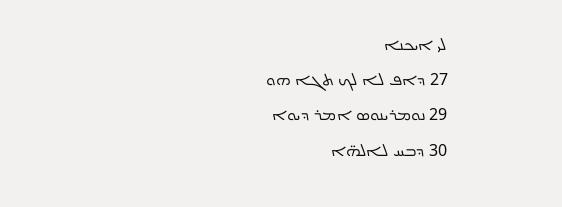ܠܝ ܐܝܟܢܐ
27 ܕܐܦ ܠܐ ܠܟ ܬܓܐ ܗܘ
29 ܢܘܡܪܝܢܘܣ ܐܡܪ ܕܝܘܐ
30 ܕܒܚ ܠܐܠܗ̈ܐ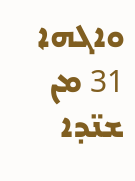ܘܐܓܗܐ
31 ܡܢ ܫܢ̈ܕܐ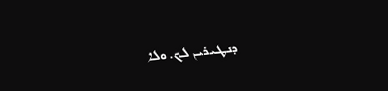ܕܢܛܝܪܝܢ ܠܟ. ܘܠܐ